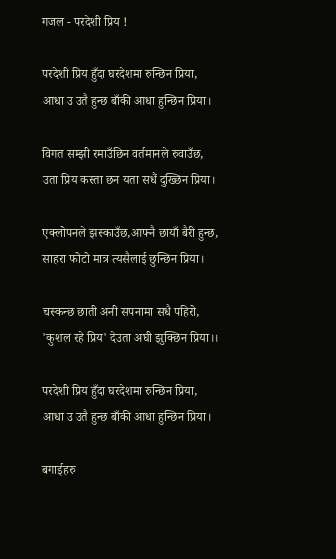गजल - परदेशी प्रिय !

परदेशी प्रिय हुँदा घरदेशमा रुन्छिन प्रिया,
आधा उ उतै हुन्छ बाँकी आधा हुन्छिन प्रिया।

विगत सम्झी रमाउँछिन वर्तमानले रुवाउँछ,
उता प्रिय कस्ता छन यता सधैं दुख्छिन प्रिया।

एक्लोपनले झस्काउँछ,आफ्नै छायाँ बैरी हुन्छ,
साहरा फोटो मात्र त्यसैलाई छुन्छिन प्रिया।

चस्कन्छ छाती अनी सपनामा सधै पहिरो,
'कुशल रहे प्रिय' देउता अघी झुक्छिन प्रिया।।

परदेशी प्रिय हुँदा घरदेशमा रुन्छिन प्रिया,
आधा उ उतै हुन्छ बाँकी आधा हुन्छिन प्रिया।

बगाईहरु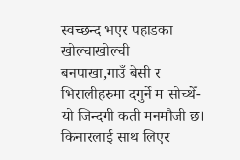स्वच्छन्द भएर पहाडका खोल्चाखोल्ची
बनपाखा,गाउँ बेसी र
भिरालीहरुमा दगुर्ने म सोच्थेँ-
यो जिन्दगी कती मनमौजी छ।
किनारलाई साथ लिएर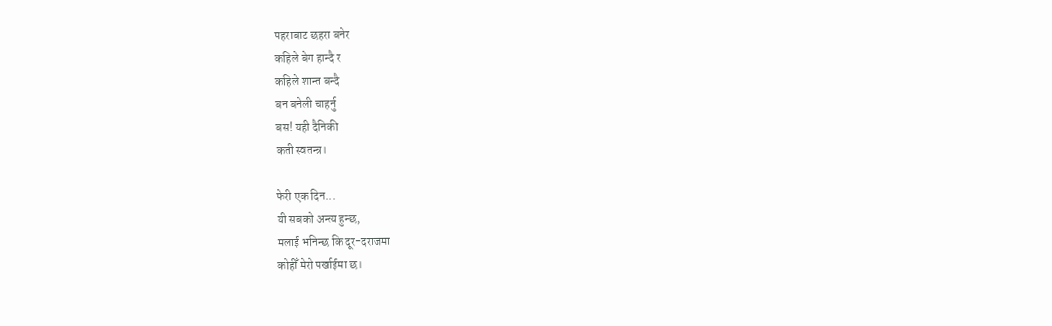पहराबाट छहरा बनेर
कहिले बेग हान्दै र
कहिले शान्त बन्दै
बन बनेली चाहर्नु
बस! यही दैनिकी
कती स्वतन्त्र।

फेरी एक दिन...
यी सबको अन्त्य हुन्छ,
मलाई भनिन्छ कि दूर-दराजमा
कोहीँ मेरो पर्खाईमा छ।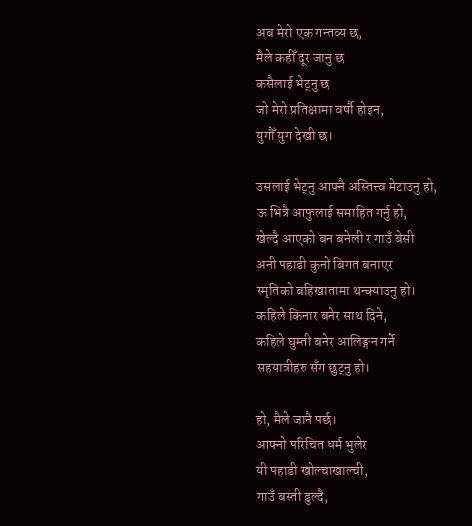अब मेरो एक गन्तव्य छ,
मैले कहीँ दूर जानु छ
कसैलाई भेट्नु छ
जो मेरो प्रतिक्षामा वर्षौ होइन,
युगौँ युग देखी छ।

उसलाई भेट्नु आफ्नै अस्तित्त्व मेटाउनु हो,
ऊ भित्रै आफुलाई समाहित गर्नु हो,
खेल्दै आएको बन बनेली र गाउँ बेसी
अनी पहाडी कुनो बिगत बनाएर
स्‍मृतिको बहिखातामा थन्क्याउनु हो।
कहिले किनार बनेर साथ दिने,
कहिले घुम्ती बनेर आलिङ्गन गर्ने
सहयात्रीहरु सँग छुट्नु हो।

हो, मैले जानै पर्छ।
आफ्नो परिचित धर्म भुलेर
यी पहाडी खोल्चाखाल्ची,
गाउँ बस्ती डुल्दै,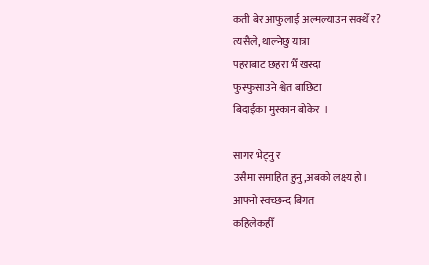कती बेर आफुलाई अल्मल्याउन सक्थेँ र?
त्यसैले, थाल्नेछु यात्रा
पहराबाट छहरा भैँ खस्दा
फुस्फुसाउने श्वेत बाछिटा
बिदाईका मुस्कान बोकेर  ।

सागर भेट्नु र
उसैमा समाहित हुनु,अबको लक्ष्य हो।
आफ्नो स्वच्छन्द बिगत
कहिलेकहीँ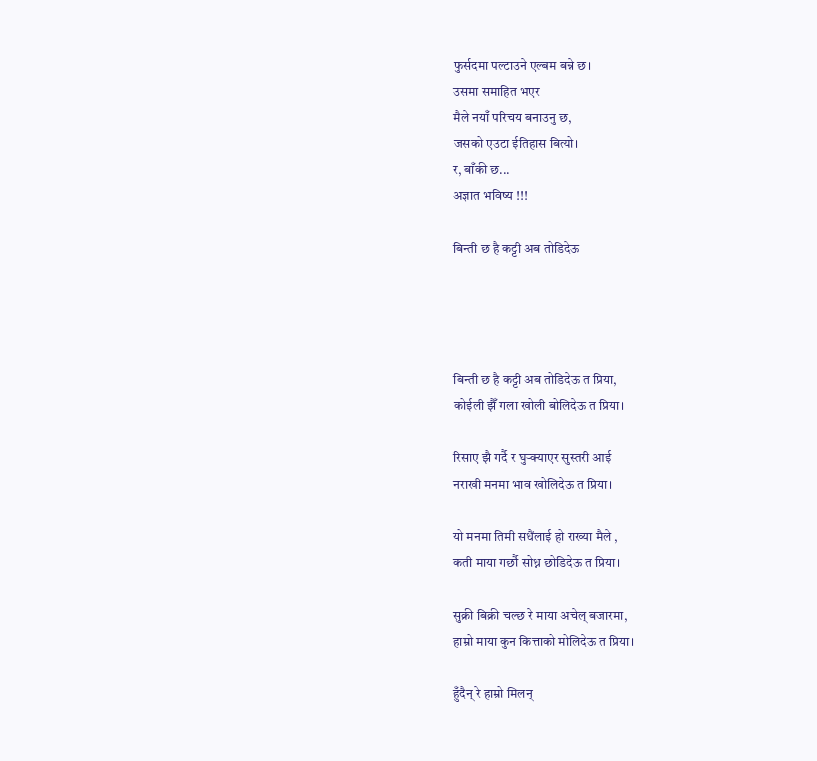फुर्सदमा पल्टाउने एल्बम बन्ने छ।
उसमा समाहित भएर
मैले नयाँ परिचय बनाउनु छ,
जसको एउटा ईतिहास बित्यो।
र, बाँकी छ...
अज्ञात भविष्य !!!

बिन्ती छ है कट्टी अब तोडिदेऊ




बिन्ती छ है कट्टी अब तोडिदेऊ त प्रिया,
कोईली झैँ गला खोली बोलिदेऊ त प्रिया।

रिसाए झै गर्दै र घुर्‍क्याएर सुस्तरी आई
नराखी मनमा भाव खोलिदेऊ त प्रिया।

यो मनमा तिमी सधैंलाई हो राख्या मैले ,
कती माया गर्छौ सोध्न छोडिदेऊ त प्रिया।

सुक्री बिक्री चल्छ रे माया अचेल् बजारमा,
हाम्रो माया कुन कित्ताको मोलिदेऊ त प्रिया।

हुँदैन् रे हाम्रो मिलन्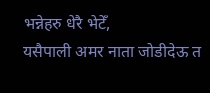भन्नेहरु धेरै भेटेँ,
यसैपाली अमर नाता जोडीदेऊ त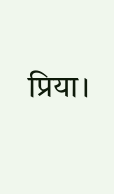प्रिया।